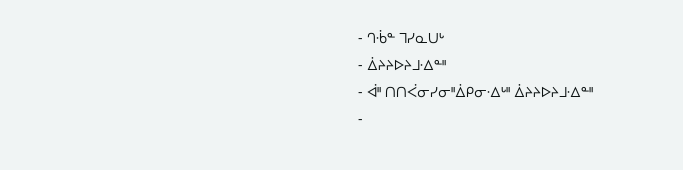- ᒉᐧᑳᓐ ᒣᓯᓇᑌᒡ
- ᐄᔨᔨᐅᔨᒧᐧᐃᓐᐦ
- ᐋᐦ ᑎᑎᐹᓂᓯᓂᐦᐄᑭᓂᐧᐃᒡᐦ ᐄᔨᔨᐅᔨᒧᐧᐃᓐᐦ
-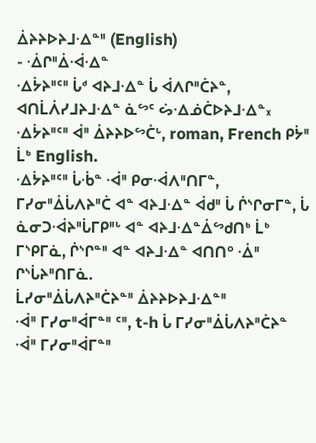ᐄᔨᔨᐅᔨᒧᐧᐃᓐᐦ (English)
- ᐧᐄᒋᐦᐄᐧᐋᐧᐃᓐ
ᐧᐃᔮᔨᐦᑦᐦ ᒑᒄ ᐊᔨᒧᐧᐃᓐ ᒑ ᐋᐱᒋᐦᑖᔨᓐ, ᐊᑎᒫᐲᓯᒧᔨᒧᐧᐃᓐ ᓈᔥᑦ ᔖᐧᐃᓅᑖᐅᔨᒧᐧᐃᓐ᙮
ᐧᐃᔮᔨᐦᑦᐦ ᐋᐦ ᐄᔨᔨᐅᔥᑖᒡ, roman, French ᑭᔮᐦ ᒫᒃ English.
ᐧᐃᔮᔨᐦᑦᐦ ᒑᐧᑳᓐ ᐧᐋᐦ ᑭᓂᐧᐋᐱᐦᑎᒥᓐ,
ᒥᓯᓂᐦᐄᒑᐱᔨᐦᑖ ᐊᓐ ᐊᔨᒧᐧᐃᓐ ᐋᑯᐦ ᒑ ᒌᔅᒋᓂᒥᓐ, ᒑ ᓈᓂᑐᐧᐋᔨᐦᒑᒥᑭᐦᒡ ᐊᓐ ᐊᔨᒧᐧᐃᓐᐄᔥᑯᑎᒃ ᒫᒃ ᒥᔅᑭᒥᓈ, ᒌᔅᒋᓐᐦ ᐊᓐ ᐊᔨᒧᐧᐃᓐ ᐊᑎᑎᐤ ᐧᐄᐦ ᒋᔅᒑᔨᐦᑎᒥᓈ.
ᒫᓯᓂᐦᐄᒑᐱᔨᐦᑖᔨᓐᐦ ᐄᔨᔨᐅᔨᒧᐧᐃᓐᐦ
ᐧᐋᐦ ᒥᓯᓂᐦᐋᒥᓐᐦ ᑦᐦ, t-h ᒑ ᒥᓯᓂᐦᐄᒑᐱᔨᐦᑖᔨᓐ
ᐧᐋᐦ ᒥᓯᓂᐦᐋᒥᓐᐦ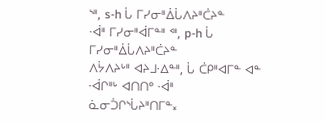ᔅᐦ, s-h ᒑ ᒥᓯᓂᐦᐄᒑᐱᔨᐦᑖᔨᓐ
ᐧᐋᐦ ᒥᓯᓂᐦᐋᒥᓐᐦ ᑉᐦ, p-h ᒑ ᒥᓯᓂᐦᐄᒑᐱᔨᐦᑖᔨᓐ
ᐱᔮᐱᔨᒡᐦ ᐊᔨᒧᐧᐃᓐᐦ, ᒑ ᑖᑭᐦᐊᒥᓐ ᐊᓐ ᐧᐋᒋᐦᒡ ᐊᑎᑎᐤ ᐧᐋᐦ ᓈᓂᑑᒋᔅᒑᔨᐦᑎᒥᓐ᙮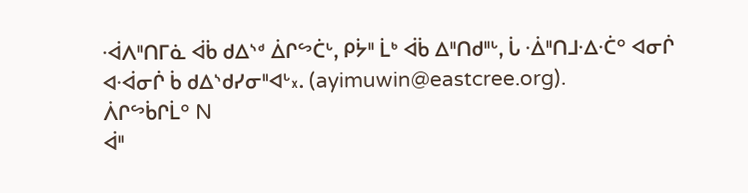ᐧᐋᐱᐦᑎᒥᓈ ᐋᑳ ᑯᐃᔅᒄ ᐄᒋᔥᑖᒡ, ᑭᔮᐦ ᒫᒃ ᐋᑳ ᐃᐦᑎᑯᐦᒡ, ᒑ ᐧᐄᐦᑎᒧᐧᐃᐧᑖᐤ ᐊᓂᒌ ᐊᐧᐋᓂᒌ ᑳ ᑯᐃᔅᑯᓯᓂᐦᐊᒡ᙮. (ayimuwin@eastcree.org).
ᐲᒋᔥᑳᒋᒫᐤ N
ᐋᐦ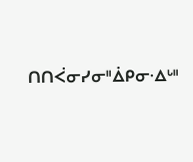ᑎᑎᐹᓂᓯᓂᐦᐄᑭᓂᐧᐃᒡᐦ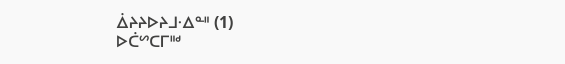ᐄᔨᔨᐅᔨᒧᐧᐃᓐᐦ (1)
ᐅᑖᔥᑕᒥᐦᒄ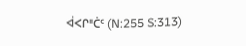ᐋᐸᒋᐦᑖᑦ (N:255 S:313)